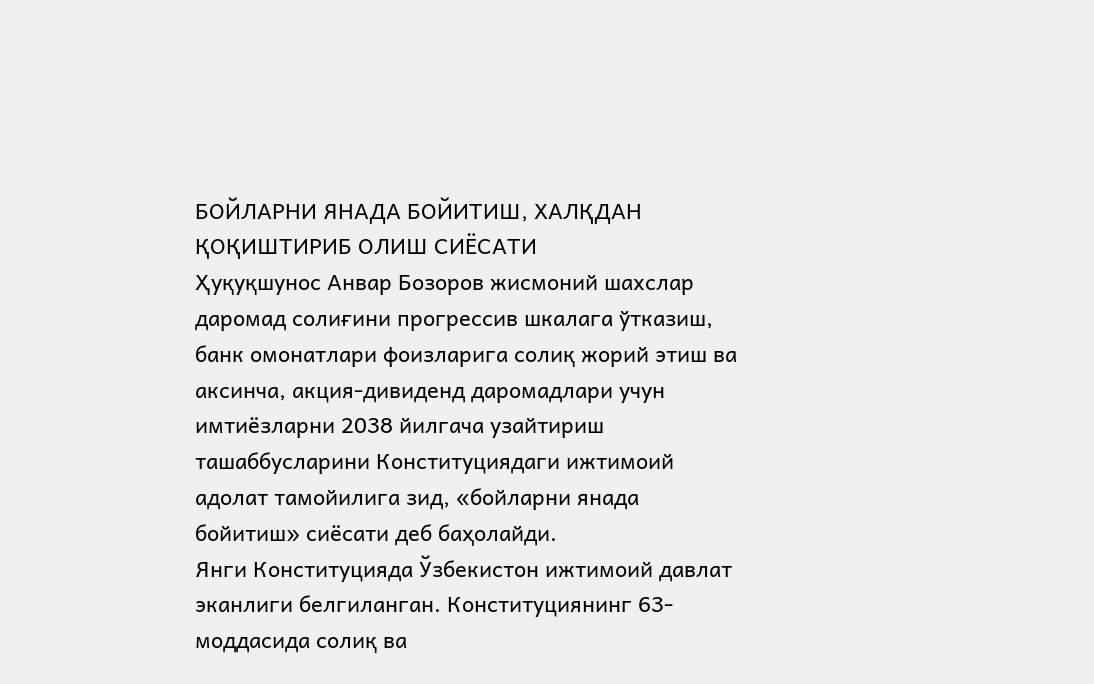БОЙЛАРНИ ЯНАДА БОЙИТИШ, ХАЛҚДАН ҚОҚИШТИРИБ ОЛИШ СИЁСАТИ
Ҳуқуқшунос Анвар Бозоров жисмоний шахслар даромад солиғини прогрессив шкалага ўтказиш, банк омонатлари фоизларига солиқ жорий этиш ва аксинча, акция-дивиденд даромадлари учун имтиёзларни 2038 йилгача узайтириш ташаббусларини Конституциядаги ижтимоий адолат тамойилига зид, «бойларни янада бойитиш» сиёсати деб баҳолайди.
Янги Конституцияда Ўзбекистон ижтимоий давлат эканлиги белгиланган. Конституциянинг 63-моддасида солиқ ва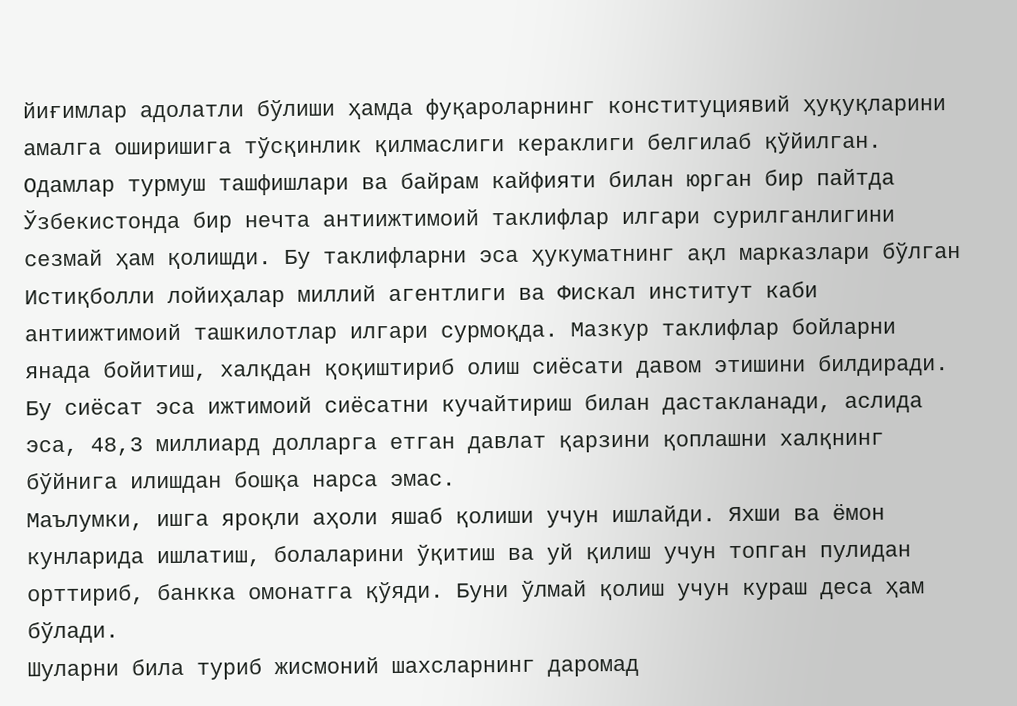йиғимлар адолатли бўлиши ҳамда фуқароларнинг конституциявий ҳуқуқларини амалга оширишига тўсқинлик қилмаслиги кераклиги белгилаб қўйилган.
Одамлар турмуш ташфишлари ва байрам кайфияти билан юрган бир пайтда Ўзбекистонда бир нечта антиижтимоий таклифлар илгари сурилганлигини сезмай ҳам қолишди. Бу таклифларни эса ҳукуматнинг ақл марказлари бўлган Истиқболли лойиҳалар миллий агентлиги ва Фискал институт каби антиижтимоий ташкилотлар илгари сурмоқда. Мазкур таклифлар бойларни янада бойитиш, халқдан қоқиштириб олиш сиёсати давом этишини билдиради. Бу сиёсат эса ижтимоий сиёсатни кучайтириш билан дастакланади, аслида эса, 48,3 миллиард долларга етган давлат қарзини қоплашни халқнинг бўйнига илишдан бошқа нарса эмас.
Маълумки, ишга яроқли аҳоли яшаб қолиши учун ишлайди. Яхши ва ёмон кунларида ишлатиш, болаларини ўқитиш ва уй қилиш учун топган пулидан орттириб, банкка омонатга қўяди. Буни ўлмай қолиш учун кураш деса ҳам бўлади.
Шуларни била туриб жисмоний шахсларнинг даромад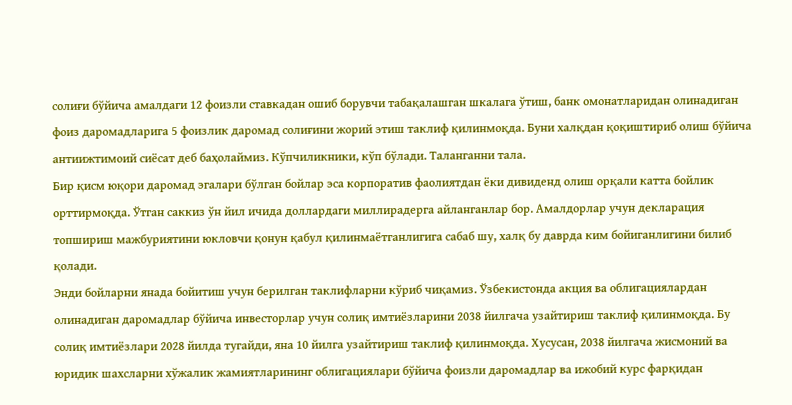солиғи бўйича амалдаги 12 фоизли ставкадан ошиб борувчи табақалашган шкалага ўтиш, банк омонатларидан олинадиган фоиз даромадларига 5 фоизлик даромад солиғини жорий этиш таклиф қилинмоқда. Буни халқдан қоқиштириб олиш бўйича антиижтимоий сиёсат деб баҳолаймиз. Кўпчиликники, кўп бўлади. Таланганни тала.
Бир қисм юқори даромад эгалари бўлган бойлар эса корпоратив фаолиятдан ёки дивиденд олиш орқали катта бойлик орттирмоқда. Ўтган саккиз ўн йил ичида доллардаги миллирадерга айланганлар бор. Амалдорлар учун декларация топшириш мажбуриятини юкловчи қонун қабул қилинмаётганлигига сабаб шу, халқ бу даврда ким бойиганлигини билиб қолади.
Энди бойларни янада бойитиш учун берилган таклифларни кўриб чиқамиз. Ўзбекистонда акция ва облигациялардан олинадиган даромадлар бўйича инвесторлар учун солиқ имтиёзларини 2038 йилгача узайтириш таклиф қилинмоқда. Бу солиқ имтиёзлари 2028 йилда тугайди, яна 10 йилга узайтириш таклиф қилинмоқда. Хусусан, 2038 йилгача жисмоний ва юридик шахсларни хўжалик жамиятларининг облигациялари бўйича фоизли даромадлар ва ижобий курс фарқидан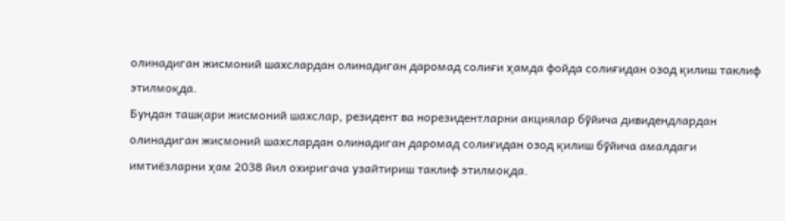олинадиган жисмоний шахслардан олинадиган даромад солиғи ҳамда фойда солиғидан озод қилиш таклиф этилмоқда.
Бундан ташқари жисмоний шахслар, резидент ва норезидентларни акциялар бўйича дивидендлардан олинадиган жисмоний шахслардан олинадиган даромад солиғидан озод қилиш бўйича амалдаги имтиёзларни ҳам 2038 йил охиригача узайтириш таклиф этилмоқда.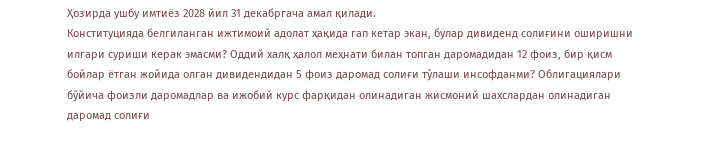Ҳозирда ушбу имтиёз 2028 йил 31 декабргача амал қилади.
Конституцияда белгиланган ижтимоий адолат ҳақида гап кетар экан, булар дивиденд солиғини оширишни илгари суриши керак эмасми? Оддий халқ ҳалол меҳнати билан топган даромадидан 12 фоиз, бир қисм бойлар ётган жойида олган дивидендидан 5 фоиз даромад солиғи тўлаши инсофданми? Облигациялари бўйича фоизли даромадлар ва ижобий курс фарқидан олинадиган жисмоний шахслардан олинадиган даромад солиғи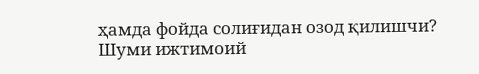ҳамда фойда солиғидан озод қилишчи? Шуми ижтимоий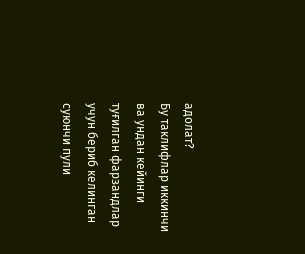адолат?
Бу таклифлар иккинчи ва ундан кейинги туғилган фарзандлар учун бериб келинган суюнчи пули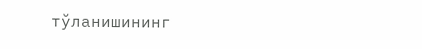тўланишининг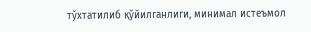тўхтатилиб қўйилганлиги, минимал истеъмол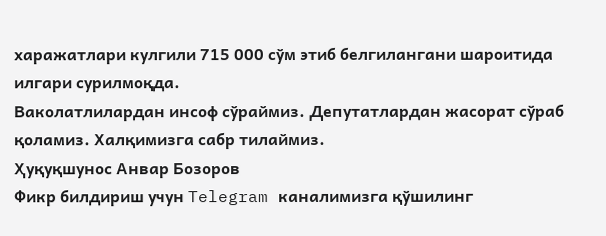харажатлари кулгили 715 000 сўм этиб белгилангани шароитида илгари сурилмоқда.
Ваколатлилардан инсоф сўраймиз. Депутатлардан жасорат сўраб қоламиз. Халқимизга сабр тилаймиз.
Ҳуқуқшунос Анвар Бозоров
Фикр билдириш учун Telegram каналимизга қўшилинг